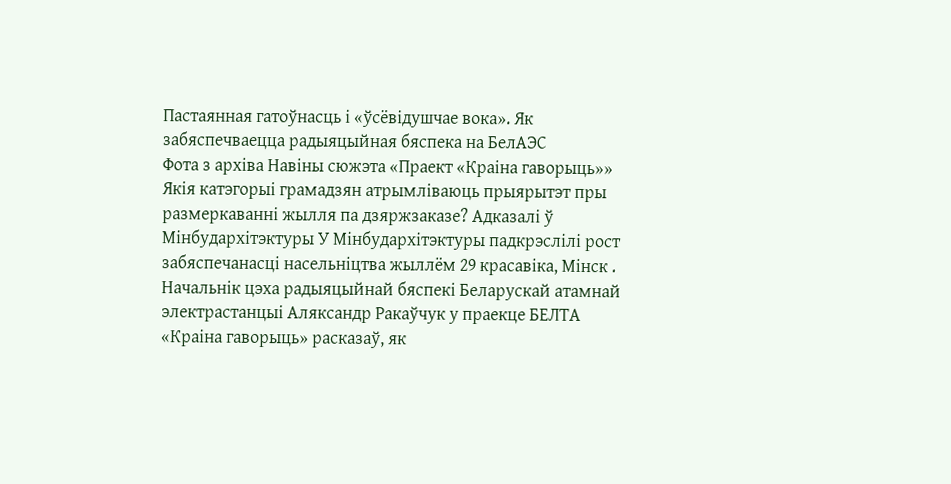Пастаянная гатоўнасць і «ўсёвідушчае вока». Як забяспечваецца радыяцыйная бяспека на БелАЭС
Фота з архіва Навіны сюжэта «Праект «Краіна гаворыць»» Якія катэгорыі грамадзян атрымліваюць прыярытэт пры размеркаванні жылля па дзяржзаказе? Адказалі ў Мінбудархітэктуры У Мінбудархітэктуры падкрэслілі рост забяспечанасці насельніцтва жыллём 29 красавіка, Мінск . Начальнік цэха радыяцыйнай бяспекі Беларускай атамнай электрастанцыі Аляксандр Ракаўчук у праекце БЕЛТА «Краіна гаворыць» расказаў, як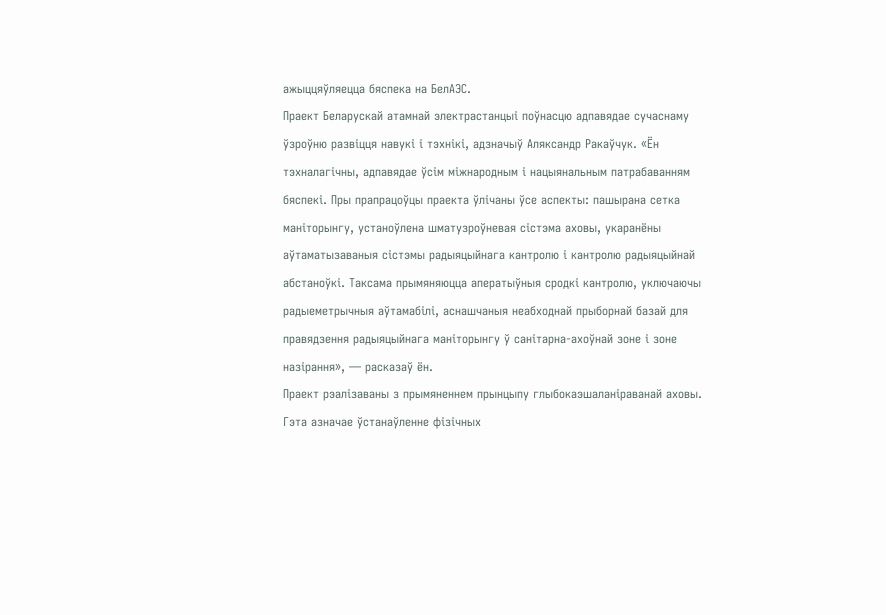ажыццяўляецца бяспека на БелАЭС.
Праект Беларускай атамнай электрастанцыі поўнасцю адпавядае сучаснаму ўзроўню развіцця навукі і тэхнікі, адзначыў Аляксандр Ракаўчук. «Ён тэхналагічны, адпавядае ўсім міжнародным і нацыянальным патрабаванням бяспекі. Пры прапрацоўцы праекта ўлічаны ўсе аспекты: пашырана сетка маніторынгу, устаноўлена шматузроўневая сістэма аховы, укаранёны аўтаматызаваныя сістэмы радыяцыйнага кантролю і кантролю радыяцыйнай абстаноўкі. Таксама прымяняюцца аператыўныя сродкі кантролю, уключаючы радыеметрычныя аўтамабілі, аснашчаныя неабходнай прыборнай базай для правядзення радыяцыйнага маніторынгу ў санітарна-ахоўнай зоне і зоне назірання», — расказаў ён.
Праект рэалізаваны з прымяненнем прынцыпу глыбокаэшаланіраванай аховы. Гэта азначае ўстанаўленне фізічных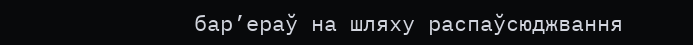бар’ераў на шляху распаўсюджвання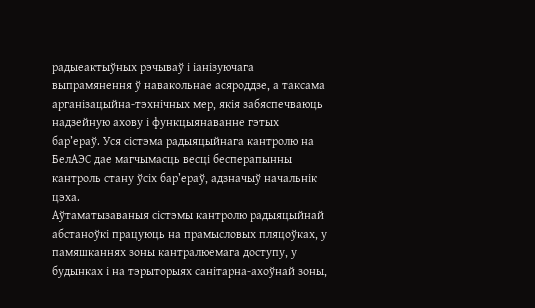радыеактыўных рэчываў і іанізуючага выпрамянення ў навакольнае асяроддзе, а таксама арганізацыйна-тэхнічных мер, якія забяспечваюць надзейную ахову і функцыянаванне гэтых бар’ераў. Уся сістэма радыяцыйнага кантролю на БелАЭС дае магчымасць весці бесперапынны кантроль стану ўсіх бар’ераў, адзначыў начальнік цэха.
Аўтаматызаваныя сістэмы кантролю радыяцыйнай абстаноўкі працуюць на прамысловых пляцоўках, у памяшканнях зоны кантралюемага доступу, у будынках і на тэрыторыях санітарна-ахоўнай зоны,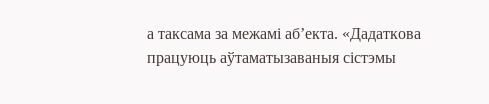а таксама за межамі аб’екта. «Дадаткова працуюць аўтаматызаваныя сістэмы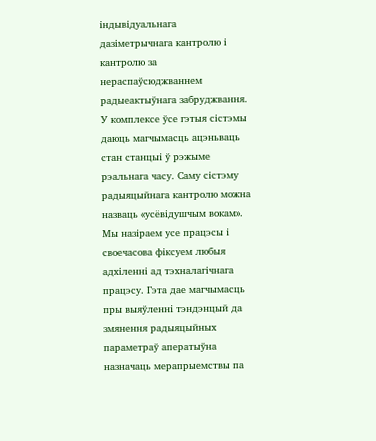індывідуальнага дазіметрычнага кантролю і кантролю за нераспаўсюджваннем радыеактыўнага забруджвання. У комплексе ўсе гэтыя сістэмы даюць магчымасць ацэньваць стан станцыі ў рэжыме рэальнага часу. Саму сістэму радыяцыйнага кантролю можна назваць «усёвідушчым вокам». Мы назіраем усе працэсы і своечасова фіксуем любыя адхіленні ад тэхналагічнага працэсу. Гэта дае магчымасць пры выяўленні тэндэнцый да змянення радыяцыйных параметраў аператыўна назначаць мерапрыемствы па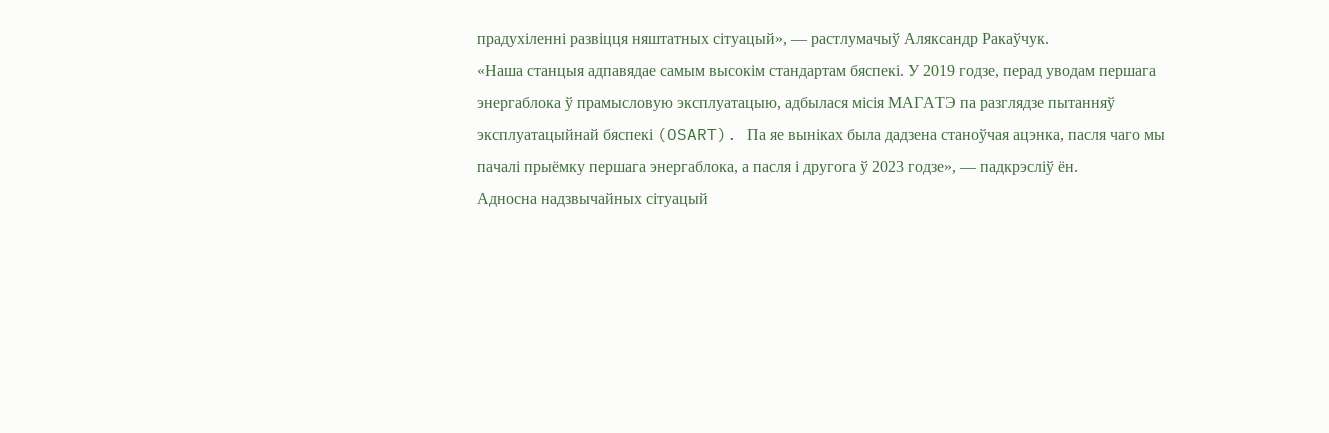прадухіленні развіцця няштатных сітуацый», — растлумачыў Аляксандр Ракаўчук.
«Наша станцыя адпавядае самым высокім стандартам бяспекі. У 2019 годзе, перад уводам першага энергаблока ў прамысловую эксплуатацыю, адбылася місія МАГАТЭ па разглядзе пытанняў эксплуатацыйнай бяспекі (OSART). Па яе выніках была дадзена станоўчая ацэнка, пасля чаго мы пачалі прыёмку першага энергаблока, а пасля і другога ў 2023 годзе», — падкрэсліў ён.
Адносна надзвычайных сітуацый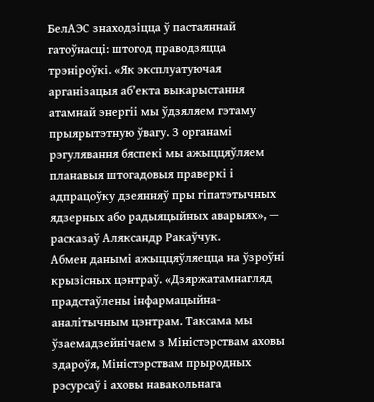БелАЭС знаходзіцца ў пастаяннай гатоўнасці: штогод праводзяцца трэніроўкі. «Як эксплуатуючая арганізацыя аб’екта выкарыстання атамнай энергіі мы ўдзяляем гэтаму прыярытэтную ўвагу. З органамі рэгулявання бяспекі мы ажыццяўляем планавыя штогадовыя праверкі і адпрацоўку дзеянняў пры гіпатэтычных ядзерных або радыяцыйных аварыях», — расказаў Аляксандр Ракаўчук.
Абмен данымі ажыццяўляецца на ўзроўні крызісных цэнтраў. «Дзяржатамнагляд прадстаўлены інфармацыйна-аналітычным цэнтрам. Таксама мы ўзаемадзейнічаем з Міністэрствам аховы здароўя, Міністэрствам прыродных рэсурсаў і аховы навакольнага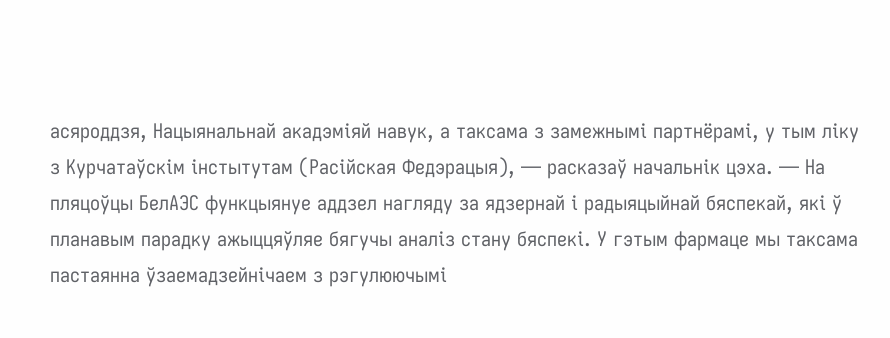асяроддзя, Нацыянальнай акадэміяй навук, а таксама з замежнымі партнёрамі, у тым ліку з Курчатаўскім інстытутам (Расійская Федэрацыя), — расказаў начальнік цэха. — На пляцоўцы БелАЭС функцыянуе аддзел нагляду за ядзернай і радыяцыйнай бяспекай, які ў планавым парадку ажыццяўляе бягучы аналіз стану бяспекі. У гэтым фармаце мы таксама пастаянна ўзаемадзейнічаем з рэгулюючымі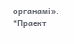органамі».
*Праект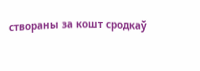створаны за кошт сродкаў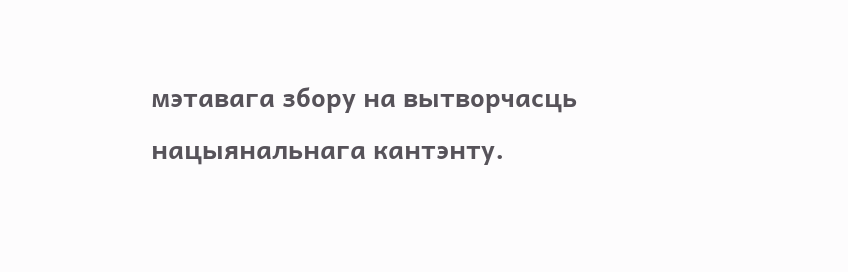мэтавага збору на вытворчасць нацыянальнага кантэнту.